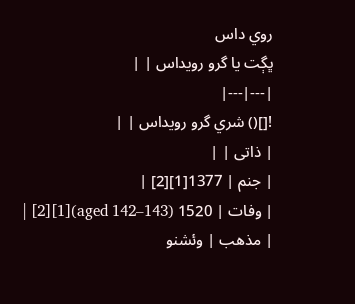روي داس
ڀڳت يا گرو رويداس | |
|---|---|
![]() شري گرو رويداس | |
| ذاتی | |
| جنم | 1377[1][2] |
| وفات | 1520 (aged 142–143)[1][2] |
| مذھب | وئشنو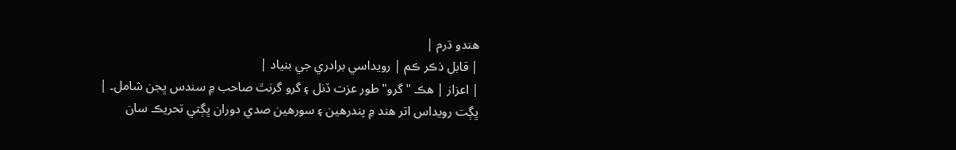هندو ڌرم |
| قابل ذڪر ڪم | رويداسي برادري جي بنياد |
| اعزاز | هڪ "گرو" طور عزت ڏنل ۽ گرو گرنٿ صاحب ۾ سندس ڀجن شامل۔ |
ڀڳت رويداس اتر هند ۾ پندرهين ۽ سورهين صدي دوران ڀڳتي تحريڪ سان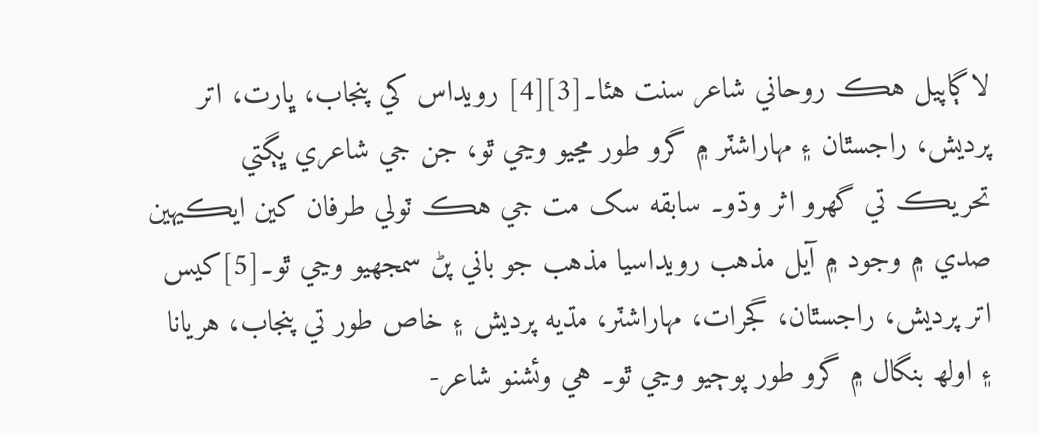لاڳاپيل هڪ روحاني شاعر سنت هئا۔[3][4] رويداس کي پنجاب، ڀارت، اتر پرديش، راجسٿان ۽ مهاراشٽر ۾ گرو طور مڃيو وڃي ٿو، جن جي شاعري ڀڳتي تحريڪ تي گهرو اثر وڌو۔ سابقه سک مت جي هڪ ٽولي طرفان کين ايڪيهين صدي ۾ وجود ۾ آيل مذهب رويداسيا مذهب جو باني پڻ سمجھيو وڃي ٿو۔[5]کيس اتر پرديش، راجسٿان، گجرات، مهاراشٽر، مڌيه پرديش ۽ خاص طور تي پنجاب، هريانا ۽ اولھ بنگال ۾ گرو طور پوڄيو وڃي ٿو۔ هي وئشنو شاعر-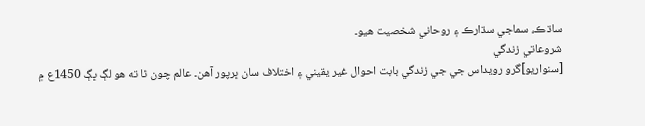ساڌڪ، سماجي سڌارڪ ۽ روحاني شخصيت هيو۔
شروعاتي زندگي
[سنواريو]گرو رويداس جي جي زندگي بابت احوال غير يقيني ۽ اختلاف سان ڀرپور آهن۔ عالم چون ٿا ته هو لڳ ڀڳ 1450ع ۾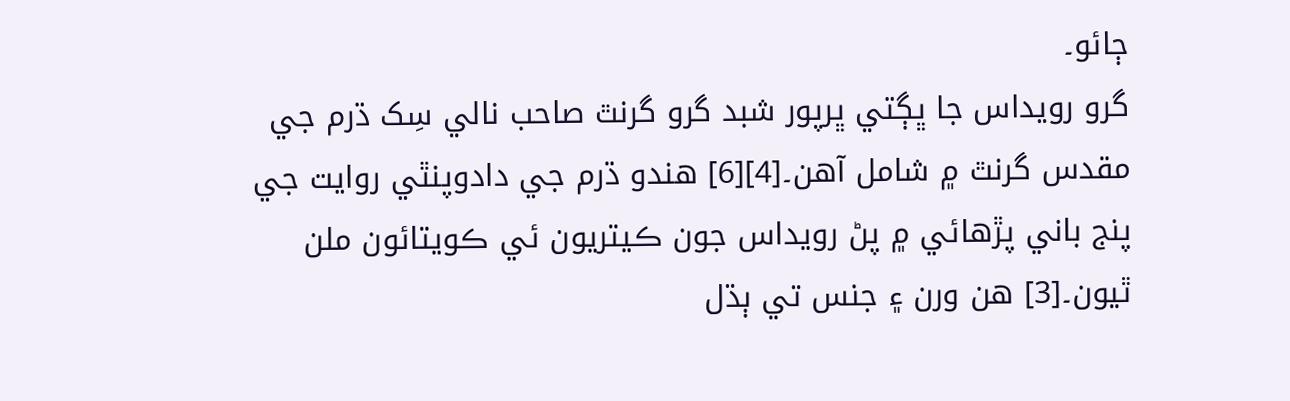ڄائو۔
گرو رويداس جا ڀڳتي ڀرپور شبد گرو گرنٿ صاحب نالي سِک ڌرم جي مقدس گرنٿ ۾ شامل آهن۔[4][6] هندو ڌرم جي دادوپنٿي روايت جي پنج باني پڙهائي ۾ پڻ رويداس جون ڪيتريون ئي ڪويتائون ملن ٿيون۔[3] هن ورن ۽ جنس تي ٻڌل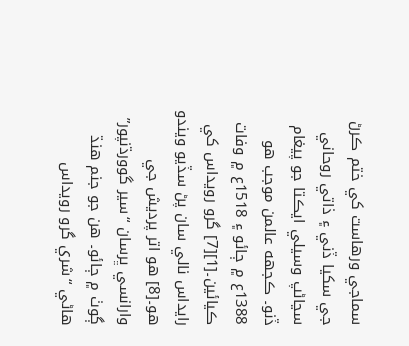سماجي ورهاست کي ختم ڪرڻ جي سکيا ڏني ۽ ذاتي روحاني سڃاڻپ وسيلي ايڪتا جو پيغام ڏنو۔ ڪجهه عالمن موجب هو 1388ع ۾ ڄائو ۽ 1518ع ۾ وفات ڪيائين۔[1][7] گرو رويداس کي رايداس نالي سان پڻ سڏيو ويندو هو۔[8] هو اتر پرديش جي وارانسي ڀرسان “سير گوورڌنپور” ڳوٺ ۾ ڄائو۔ هن جو جنم هنڌ هاڻي “شري گرو رويداس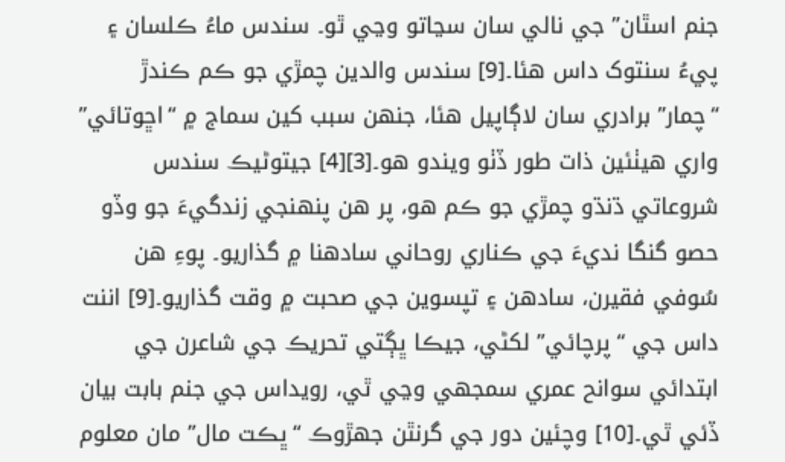جنم اسٿان” جي نالي سان سڃاتو وڃي ٿو۔ سندس ماءُ ڪلسان ۽ پيءُ سنتوک داس هئا۔[9] سندس والدين چمڙي جو ڪم ڪندڙ “چمار” برادري سان لاڳاپيل هئا، جنهن سبب کين سماج ۾ “اڇوتائي” واري هيٺئين ذات طور ڏٺو ويندو هو۔[3][4] جيتوڻيڪ سندس شروعاتي ڌنڌو چمڙي جو ڪم هو، پر هن پنهنجي زندگيءَ جو وڏو حصو گنگا نديءَ جي ڪناري روحاني سادھنا ۾ گذاريو۔ پوءِ هن سُوفي فقيرن، سادهن ۽ تپسوين جي صحبت ۾ وقت گذاريو۔[9] اننت داس جي “پرچائي” لکڻي، جيڪا ڀڳتي تحريڪ جي شاعرن جي ابتدائي سوانح عمري سمجهي وڃي ٿي، رويداس جي جنم بابت بيان ڏئي ٿي۔[10] وچئين دور جي گرنٿن جهڙوڪ “ڀڪت مال” مان معلوم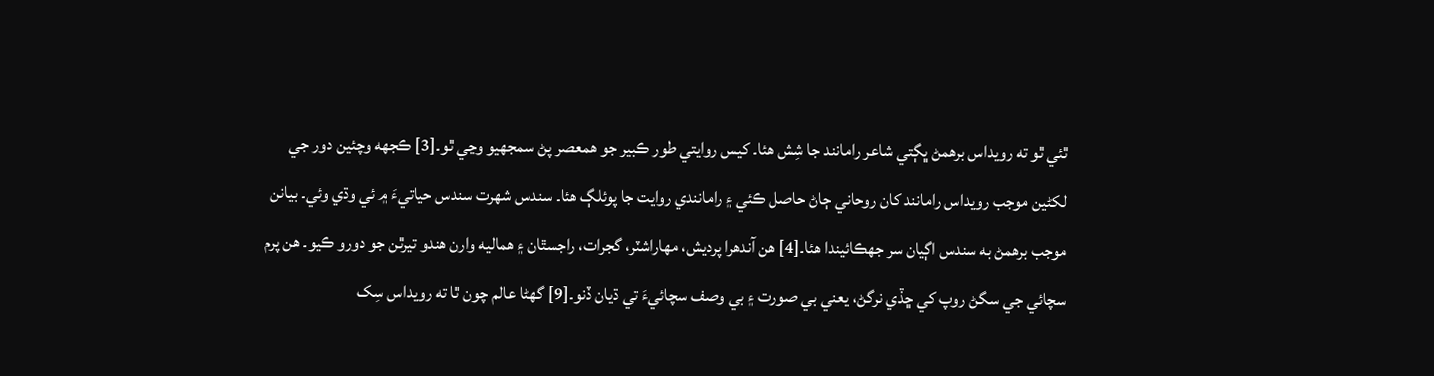ٿئي ٿو ته رويداس برهمڻ ڀڳتي شاعر رامانند جا شِش هئا۔ کيس روايتي طور ڪبير جو همعصر پڻ سمجهيو وڃي ٿو۔[3] ڪجهه وچئين دور جي لکڻين موجب رويداس رامانند کان روحاني ڄاڻ حاصل ڪئي ۽ رامانندي روايت جا پوئلڳ هئا۔ سندس شهرت سندس حياتيءَ ۾ ئي وڌي وئي۔ بيانن موجب برهمڻ به سندس اڳيان سر جهڪائيندا هئا۔[4] هن آندھرا پرديش، مهاراشٽر، گجرات، راجسٿان ۽ هماليه وارن هندو تيرٿن جو دورو ڪيو۔ هن پرم سچائي جي سگڻ روپ کي ڇڏي نرگڻ، يعني بي صورت ۽ بي وصف سچائيءَ تي ڌيان ڏنو۔[9] گهڻا عالم چون ٿا ته رويداس سِک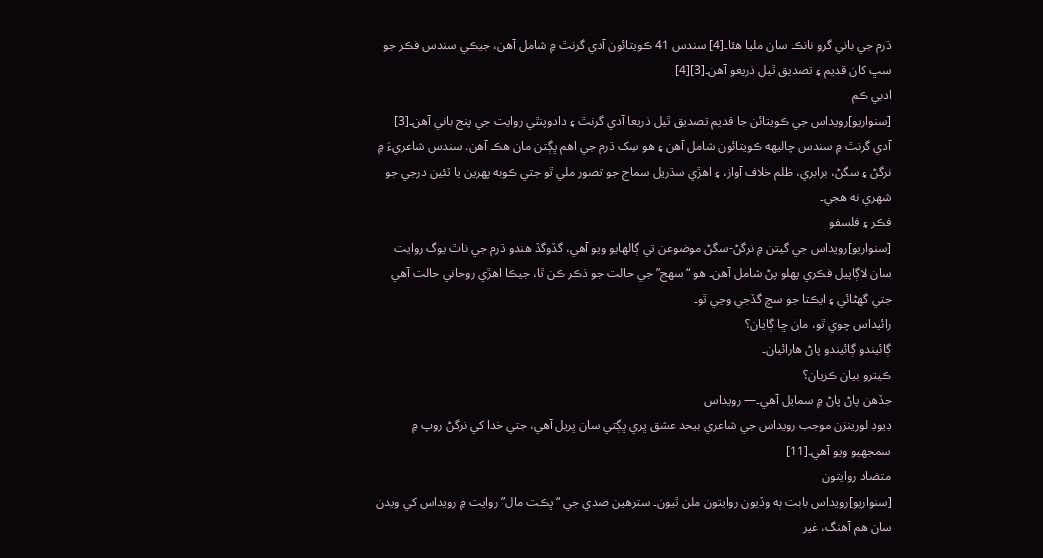ڌرم جي باني گرو نانڪ سان مليا هئا۔[4] سندس 41 ڪويتائون آدي گرنٿ ۾ شامل آهن، جيڪي سندس فڪر جو سڀ کان قديم ۽ تصديق ٿيل ذريعو آهن۔[3][4]
ادبي ڪم
[سنواريو]رويداس جي ڪويتائن جا قديم تصديق ٿيل ذريعا آدي گرنٿ ۽ دادوپنٿي روايت جي پنج باني آهن۔[3] آدي گرنٿ ۾ سندس چاليهه ڪويتائون شامل آهن ۽ هو سِک ڌرم جي اهم ڀڳتن مان هڪ آهن. سندس شاعريءَ ۾ نرگڻ ۽ سگڻ، برابري، ظلم خلاف آواز، ۽ اهڙي سڌريل سماج جو تصور ملي ٿو جتي ڪوبه پهرين يا ٽئين درجي جو شهري نه هجي۔
فڪر ۽ فلسفو
[سنواريو]رويداس جي گيتن ۾ نرگڻ-سگڻ موضوعن تي ڳالهايو ويو آهي، گڏوگڏ هندو ڌرم جي ناٿ يوگ روايت سان لاڳاپيل فڪري پهلو پڻ شامل آهن۔ هو “سهج” جي حالت جو ذڪر ڪن ٿا، جيڪا اهڙي روحاني حالت آهي جتي گهڻائي ۽ ايڪتا جو سچ گڏجي وڃي ٿو۔
رائيداس چوي ٿو، مان ڇا ڳايان؟
ڳائيندو ڳائيندو پاڻ هارائيان۔
ڪيترو بيان ڪريان؟
جڏهن پاڻ پاڻ ۾ سمايل آهي۔— رويداس
ڊيوڊ لورينزن موجب رويداس جي شاعري بيحد عشق ڀري ڀڳتي سان ڀريل آهي، جتي خدا کي نرگڻ روپ ۾ سمجهيو ويو آهي۔[11]
متضاد روايتون
[سنواريو]رويداس بابت ٻه وڏيون روايتون ملن ٿيون۔ سترهين صدي جي “ڀڪت مال” روايت ۾ رويداس کي ويدن سان هم آهنگ، غير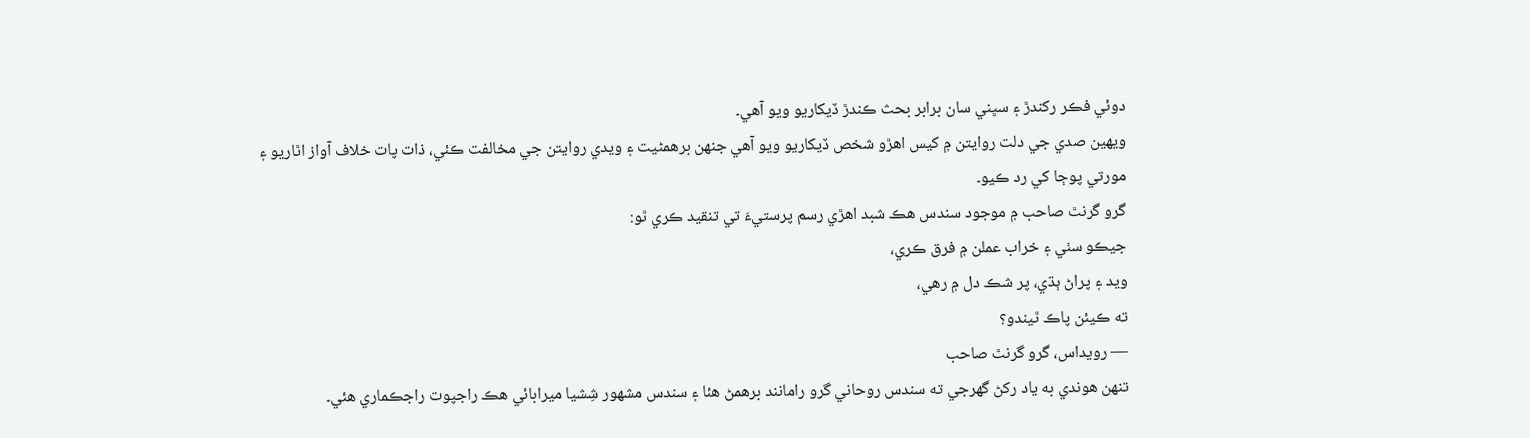دوئي فڪر رکندڙ ۽ سڀني سان برابر بحث ڪندڙ ڏيکاريو ويو آهي۔
ويھين صدي جي دلت روايتن ۾ کيس اهڙو شخص ڏيکاريو ويو آهي جنهن برهمڻيت ۽ ويدي روايتن جي مخالفت ڪئي، ذات پات خلاف آواز اٿاريو ۽ مورتي پوڄا کي رد ڪيو۔
گرو گرنٿ صاحب ۾ موجود سندس هڪ شبد اهڙي رسم پرستيءَ تي تنقيد ڪري ٿو:
جيڪو سٺي ۽ خراب عملن ۾ فرق ڪري،
ويد ۽ پراڻ ٻڌي، پر شڪ دل ۾ رهي،
ته ڪيئن پاڪ ٿيندو؟
— رويداس، گرو گرنٿ صاحب
تنهن هوندي به ياد رکڻ گهرجي ته سندس روحاني گرو رامانند برهمڻ هئا ۽ سندس مشهور شِشيا ميرابائي هڪ راجپوت راجڪماري هئي۔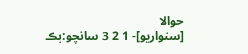حوالا
[سنواريو]- 1 2 3 سانچو:بڪ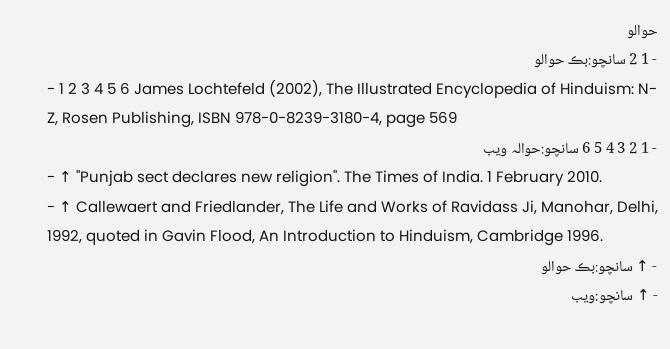حوالو
- 1 2 سانچو:بڪ حوالو
- 1 2 3 4 5 6 James Lochtefeld (2002), The Illustrated Encyclopedia of Hinduism: N-Z, Rosen Publishing, ISBN 978-0-8239-3180-4, page 569
- 1 2 3 4 5 6 سانچو:حوالہ ویب
- ↑ "Punjab sect declares new religion". The Times of India. 1 February 2010.
- ↑ Callewaert and Friedlander, The Life and Works of Ravidass Ji, Manohar, Delhi, 1992, quoted in Gavin Flood, An Introduction to Hinduism, Cambridge 1996.
- ↑ سانچو:بڪ حوالو
- ↑ سانچو:ويب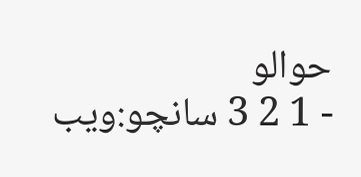حوالو
- 1 2 3 سانچو:ويب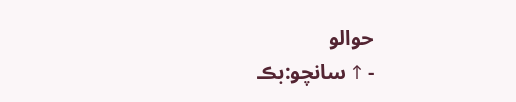حوالو
- ↑ سانچو:بڪ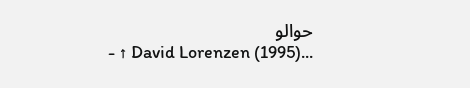حوالو
- ↑ David Lorenzen (1995)...